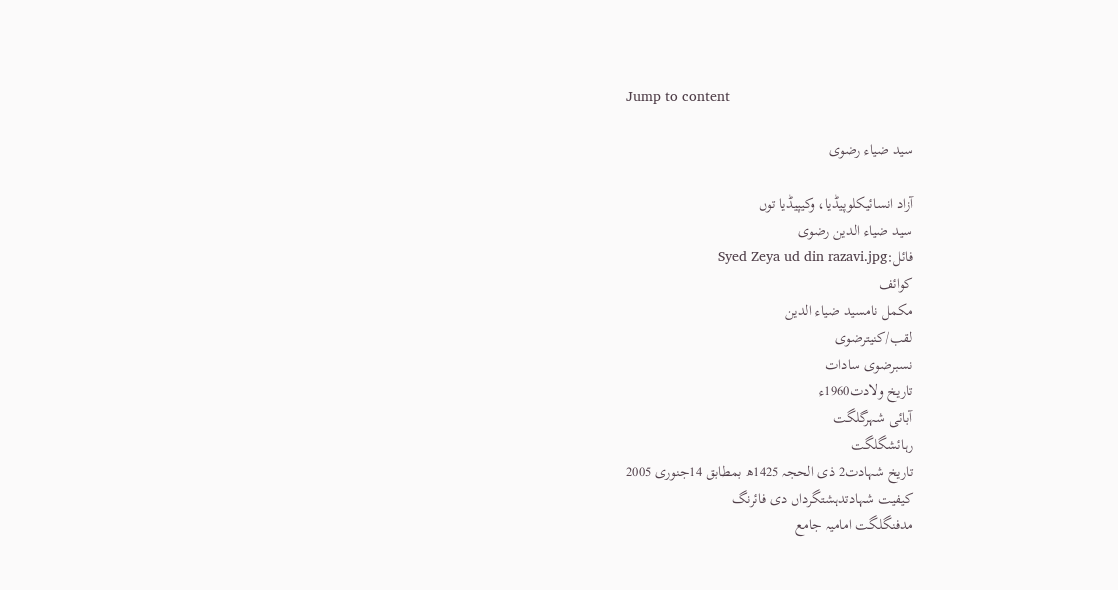Jump to content

سید ضیاء رضوی

آزاد انسائیکلوپیڈیا، وکیپیڈیا توں
سید ضیاء الدین رضوی
فائل:Syed Zeya ud din razavi.jpg
کوائف
مکمل نامسید ضیاء الدین
لقب/کنیترضوی
نسبرضوی سادات
تاریخ ولادت1960ء
آبائی شہرگلگت
رہائشگلگت
تاریخ شہادت2 ذی الحجہ 1425ھ بمطابق 14جنوری 2005
کیفیت شہادتدہشتگرداں دی فائرنگ
مدفنگلگت امامیہ جامع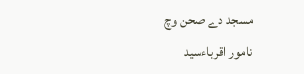مسجد دے صحن وچ
نامور اقرباءسید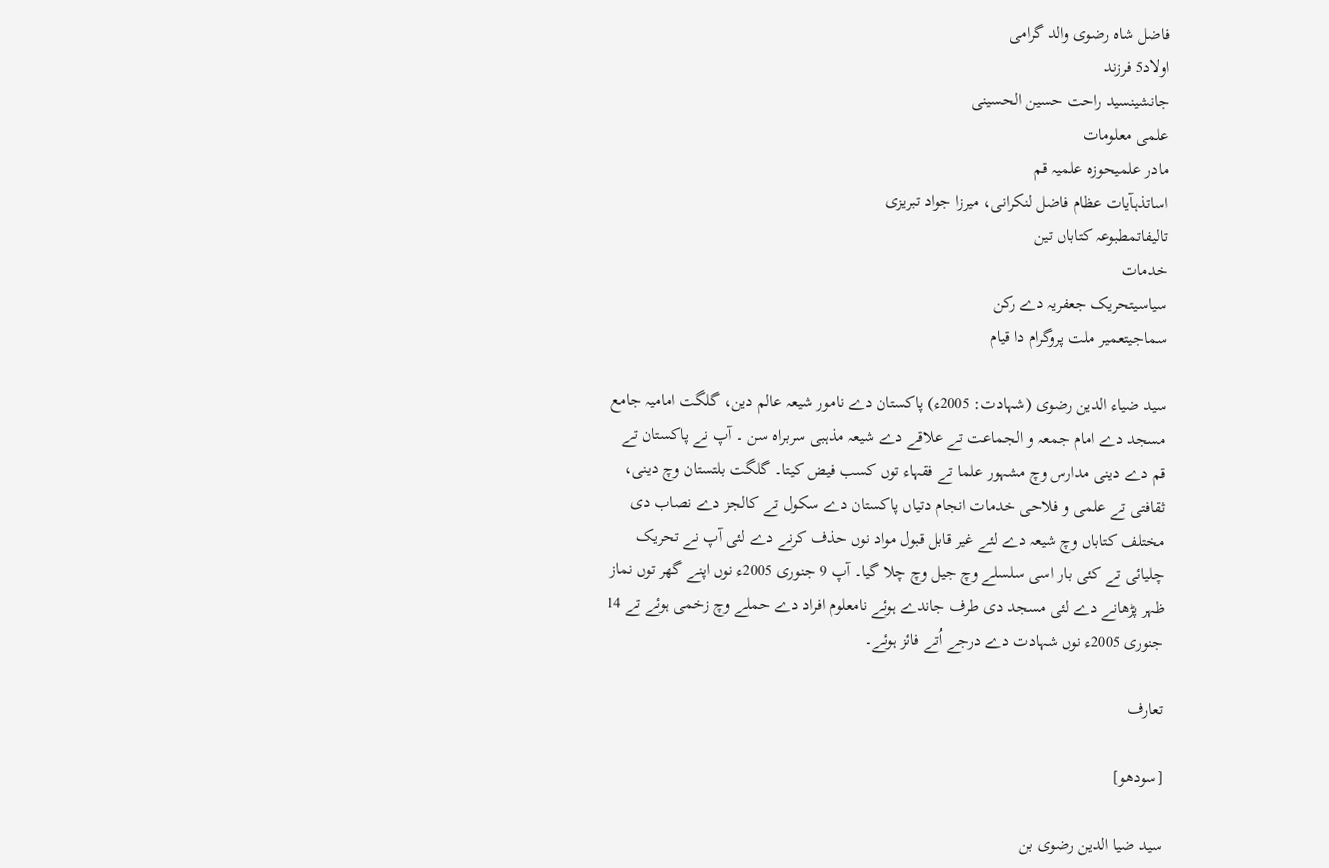فاضل شاہ رضوی والد گرامی
اولاد5 فرزند
جانشینسید راحت حسین الحسینی
علمی معلومات
مادر علمیحوزہ علمیہ قم
اساتذہآیات عظام فاضل لنکرانی، میرزا جواد تبریزی
تالیفاتمطبوعہ کتاباں تین
خدمات
سیاسیتحریک جعفریہ دے رکن
سماجیتعمیر ملت پروگرام دا قیام

سید ضیاء الدین رضوی (شہادت: 2005ء) پاکستان دے نامور شیعہ عالم دین، گلگت امامیہ جامع مسجد دے امام جمعہ و الجماعت تے علاقے دے شیعہ مذہبی سربراہ سن ۔ آپ نے پاکستان تے قم دے دینی مدارس وچ مشہور علما تے فقہاء توں کسب فیض کیتا۔ گلگت بلتستان وچ دینی، ثقافتی تے علمی و فلاحی خدمات انجام دتیاں پاکستان دے سکول تے کالجز دے نصاب دی مختلف کتاباں وچ شیعہ دے لئے غیر قابل قبول مواد نوں حذف کرنے دے لئی آپ نے تحریک چلیائی تے کئی بار اسی سلسلے وچ جیل وچ چلا گیا۔ آپ 9 جنوری 2005ء نوں اپنے گھر توں نماز ظہر پڑھانے دے لئی مسجد دی طرف جاندے ہوئے نامعلوم افراد دے حملے وچ زخمی ہوئے تے 14 جنوری 2005ء نوں شہادت دے درجے اُتے فائز ہوئے۔

تعارف

[سودھو]

سید ضیا الدین رضوی بن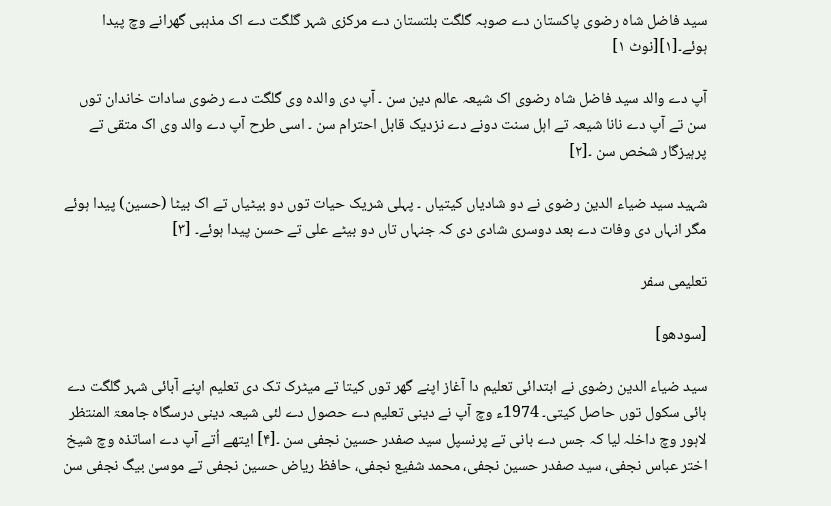سید فاضل شاہ رضوی پاکستان دے صوبہ گلگت بلتستان دے مرکزی شہر گلگت دے اک مذہبی گھرانے وچ پیدا ہوئے۔[۱][نوٹ ۱]

آپ دے والد سید فاضل شاہ رضوی اک شیعہ عالم دین سن ۔ آپ دی والدہ وی گلگت دے رضوی سادات خاندان توں سن تے آپ دے نانا شیعہ تے اہل سنت دونے دے نزدیک قابل احترام سن ۔ اسی طرح آپ دے والد وی اک متقی تے پرہیزگار شخص سن ۔[۲]

شہید سید ضیاء الدین رضوی نے دو شادیاں کيتیاں ۔ پہلی شریک حیات توں دو بیٹیاں تے اک بیٹا (حسین) پیدا ہوئے مگر انہاں دی وفات دے بعد دوسری شادی دی کہ جنہاں تاں دو بیٹے علی تے حسن پیدا ہوئے۔ [۳]

تعلیمی سفر

[سودھو]

سید ضیاء الدین رضوی نے ابتدائی تعلیم دا آغاز اپنے گھر توں کیتا تے میٹرک تک دی تعلیم اپنے آبائی شہر گلگت دے ہائی سکول توں حاصل کيتی۔ 1974ء وچ آپ نے دینی تعلیم دے حصول دے لئی شیعہ دینی درسگاہ جامعۃ المنتظر لاہور وچ داخلہ لیا کہ جس دے بانی تے پرنسپل سید صفدر حسین نجفی سن ۔[۴] ایتھے اُتے آپ دے اساتذہ وچ شیخ اختر عباس نجفی، سید صفدر حسین نجفی، محمد شفیع نجفی، حافظ ریاض حسین نجفی تے موسیٰ بیگ نجفی سن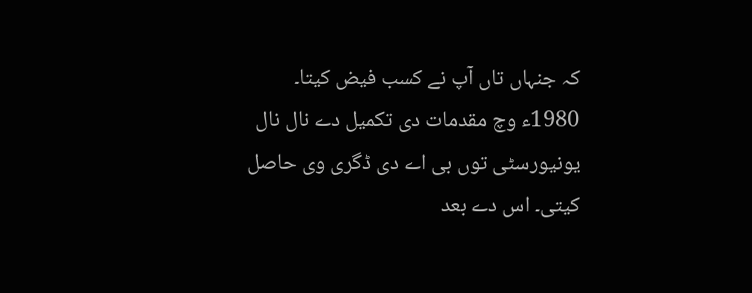کہ جنہاں تاں آپ نے کسب فیض کیتا۔ 1980ء وچ مقدمات دی تکمیل دے نال نال یونیورسٹی توں بی اے دی ڈگری وی حاصل کيتی۔ اس دے بعد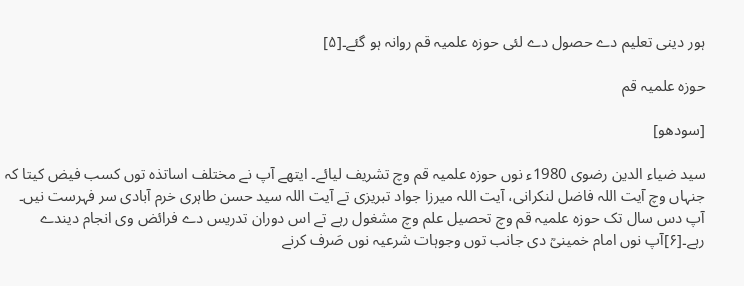ہور دینی تعلیم دے حصول دے لئی حوزہ علمیہ قم روانہ ہو گئے۔[۵]

حوزہ علمیہ قم

[سودھو]

سید ضیاء الدین رضوی 1980ء نوں حوزہ علمیہ قم وچ تشریف لیائے۔ ایتھے آپ نے مختلف اساتذہ توں کسب فیض کیتا کہ جنہاں وچ آیت اللہ فاضل لنکرانی، آیت اللہ میرزا جواد تبریزی تے آیت اللہ سید حسن طاہری خرم آبادی سر فہرست نيں۔ آپ دس سال تک حوزہ علمیہ قم وچ تحصیل علم وچ مشغول رہے تے اس دوران تدریس دے فرائض وی انجام دیندے رہے۔[۶]آپ نوں امام خمینیؒ دی جانب توں وجوہات شرعیہ نوں صَرف کرنے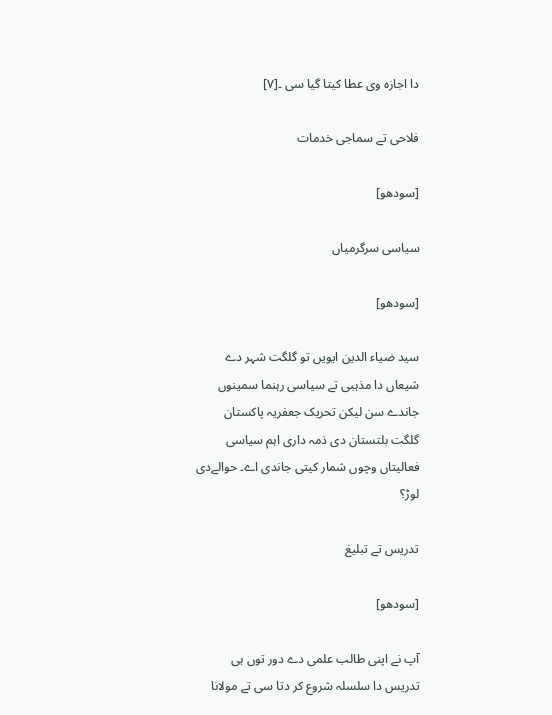دا اجازہ وی عطا کیتا گیا سی ۔[۷]

فلاحی تے سماجی خدمات

[سودھو]

سیاسی سرگرمیاں

[سودھو]

سید ضیاء الدین ایويں تو گلگت شہر دے شیعاں دا مذہبی تے سیاسی رہنما سمینوں جاندے سن لیکن تحریک جعفریہ پاکستان گلگت بلتستان دی ذمہ داری اہم سیاسی فعالیتاں وچوں شمار کيتی جاندی اے۔ حوالےدی لوڑ؟

تدریس تے تبلیغ

[سودھو]

آپ نے اپنی طالب علمی دے دور توں ہی تدریس دا سلسلہ شروع کر دتا سی تے مولانا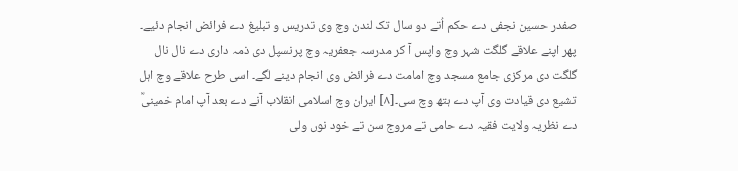صفدر حسین نجفی دے حکم اُتے دو سال تک لندن وچ وی تدریس و تبلیغ دے فرائض انجام دئیے۔ پھر اپنے علاقے گلگت شہر وچ واپس آ کر مدرسہ جعفریہ وچ پرنسپل دی ذمہ داری دے نال نال گلگت دی مرکزی جامع مسجد وچ امامت دے فرائض وی انجام دینے لگے۔ اسی طرح علاقے وچ اہل تشیع دی قیادت وی آپ دے ہتھ وچ سی۔[۸] ایران وچ اسلامی انقلاب آنے دے بعد آپ امام خمینیؒ دے نظریہ ولایت فقیہ دے حامی تے مروج سن تے خود نوں ولی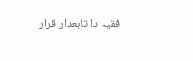فقیہ دا تابعدار قرار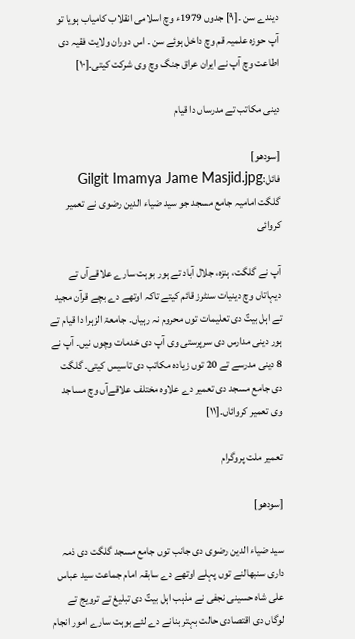دیندے سن ۔[۹] جدوں 1979ء وچ اسلامی انقلاب کامیاب ہويا تو آپ حوزہ علمیہ قم وچ داخل ہوئے سن ۔ اس دوران ولایت فقیہ دی اطاعت وچ آپ نے ایران عراق جنگ وچ وی شرکت کيتی۔[۱۰]

دینی مکاتب تے مدرساں دا قیام

[سودھو]
فائل:Gilgit Imamya Jame Masjid.jpg
گلگت امامیہ جامع مسجد جو سید ضیاء الدین رضوی نے تعمیر کروائی

آپ نے گلگت، ہنزہ، جلال آباد تے ہور بوہت سارے علاقےآں تے دیہاتاں وچ دینیات سنٹرز قائم کيتے تاکہ اوتھے دے بچے قرآن مجید تے اہل بیتؑ دی تعلیمات توں محروم نہ رہیاں۔ جامعۃ الزہرا دا قیام تے ہور دینی مدارس دی سرپرستی وی آپ دی خدمات وچوں نيں۔ آپ نے 8 دینی مدرسے تے 20 توں زیادہ مکاتب دی تاسیس کيتی۔ گلگت دی جامع مسجد دی تعمیر دے علاوہ مختلف علاقےآں وچ مساجد وی تعمیر کروائاں۔[۱۱]

تعمیر ملت پروگرام

[سودھو]

سید ضیاء الدین رضوی دی جانب توں جامع مسجد گلگت دی ذمہ داری سنبھالنے توں پہلے اوتھے دے سابقہ امام جماعت سید عباس علی شاہ حسینی نجفی نے مذہب اہل بیتؑ دی تبلیغ تے ترویج تے لوگاں دی اقتصادی حالت بہتر بنانے دے لئے بوہت سارے امور انجام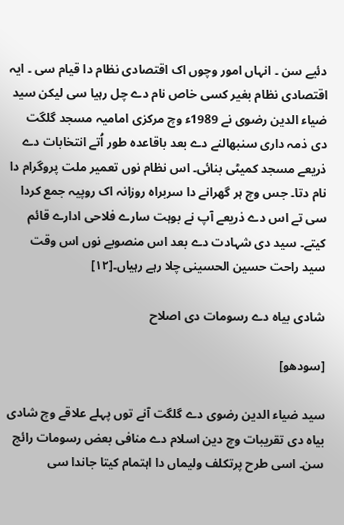دئیے سن ۔ انہاں امور وچوں اک اقتصادی نظام دا قیام سی ۔ ایہ اقتصادی نظام بغیر کسی خاص نام دے چل رہیا سی لیکن سید ضیاء الدین رضوی نے 1989ء وچ مرکزی امامیہ مسجد گلگت دی ذمہ داری سنبھالنے دے بعد باقاعدہ طور اُتے انتخابات دے ذریعے مسجد کمیٹی بنائی۔ اس نظام نوں تعمیر ملت پروگرام دا نام دتا۔ جس وچ ہر گھرانے دا سربراہ روزانہ اک روپیہ جمع کردا سی تے اس دے ذریعے آپ نے بوہت سارے فلاحی ادارے قائم کیتے۔ سید دی شہادت دے بعد اس منصوبے نوں اس وقت سید راحت حسین الحسینی چلا رہے رہیاں۔[۱۲]

شادی بیاہ دے رسومات دی اصلاح

[سودھو]

سید ضیاء الدین رضوی دے گلگت آنے توں پہلے علاقے وچ شادی بیاہ دی تقریبات وچ دین اسلام دے منافی بعض رسومات رائج سن۔ اسی طرح پرتکلف ولیماں دا اہتمام کیتا جاندا سی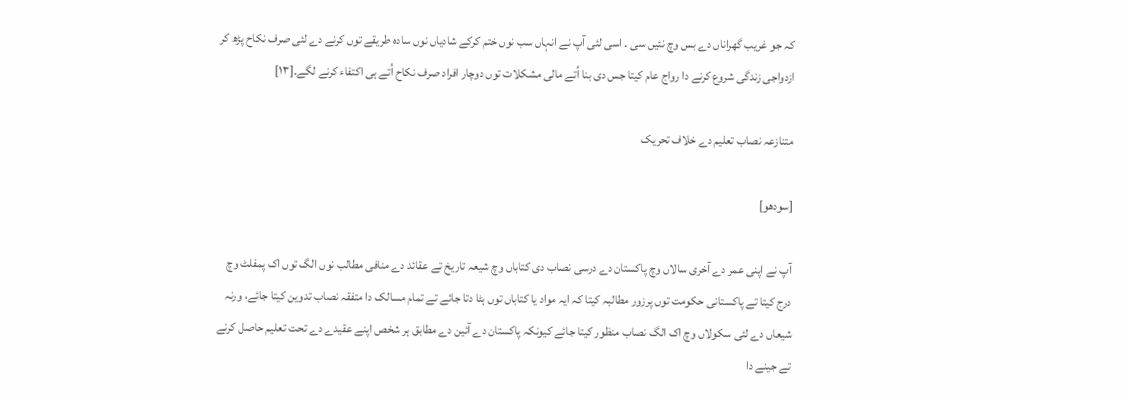کہ جو غریب گھراناں دے بس وچ نئيں سی ۔ اسی لئی آپ نے انہاں سب نوں ختم کرکے شادیاں نوں سادہ طریقے توں کرنے دے لئی صرف نکاح پڑھ کر ازدواجی زندگی شروع کرنے دا رواج عام کیتا جس دی بنا اُتے مالی مشکلات توں دوچار افراد صرف نکاح اُتے ہی اکتفاء کرنے لگے۔[۱۳]

متنازعہ نصاب تعلیم دے خلاف تحریک

[سودھو]

آپ نے اپنی عمر دے آخری سالاں وچ پاکستان دے درسی نصاب دی کتاباں وچ شیعہ تاریخ تے عقائد دے منافی مطالب نوں الگ توں اک پمفلٹ وچ درج کیتا تے پاکستانی حکومت توں پرزور مطالبہ کیتا کہ ایہ مواد یا کتاباں توں ہٹا دتا جائے تے تمام مسالک دا متفقہ نصاب تدوین کیتا جائے، ورنہ شیعاں دے لئی سکولاں وچ اک الگ نصاب منظور کیتا جائے کیونکہ پاکستان دے آئین دے مطابق ہر شخص اپنے عقیدے دے تحت تعلیم حاصل کرنے تے جینے دا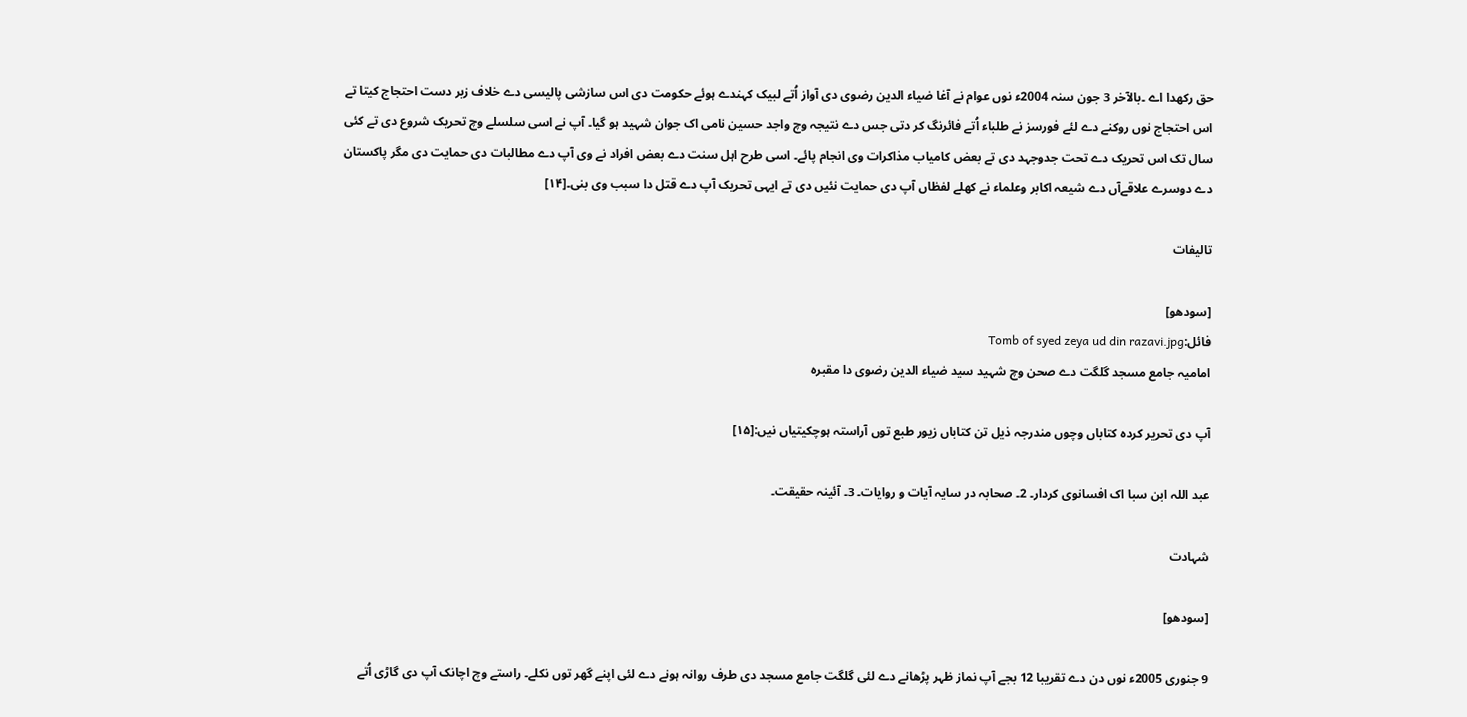حق رکھدا اے ۔بالآخر 3 جون سنہ 2004ء نوں عوام نے آغا ضیاء الدین رضوی دی آواز اُتے لبیک کہندے ہوئے حکومت دی اس سازشی پالیسی دے خلاف زبر دست احتجاج کیتا تے اس احتجاج نوں روکنے دے لئے فورسز نے طلباء اُتے فائرنگ کر دتی جس دے نتیجہ وچ واجد حسین نامی اک جوان شہید ہو گیا۔ آپ نے اسی سلسلے وچ تحریک شروع دی تے کئی سال تک اس تحریک دے تحت جدوجہد دی تے بعض کامیاب مذاکرات وی انجام پائے۔ اسی طرح اہل سنت دے بعض افراد نے وی آپ دے مطالبات دی حمایت دی مگر پاکستان دے دوسرے علاقےآں دے شیعہ اکابر وعلماء نے کھلے لفظاں آپ دی حمایت نئيں دی تے ایہی تحریک آپ دے قتل دا سبب وی بنی۔[۱۴]

تالیفات

[سودھو]
فائل:Tomb of syed zeya ud din razavi.jpg
امامیہ جامع مسجد گلگت دے صحن وچ شہید سید ضیاء الدین رضوی دا مقبرہ

آپ دی تحریر کردہ کتاباں وچوں مندرجہ ذیل تن کتاباں زیور طبع توں آراستہ ہوچکيتیاں نيں:[۱۵]

عبد اللہ ابن سبا اک افسانوی کردار۔ 2۔ صحابہ در سایہ آیات و روایات۔ 3۔ آئینہ حقیقت۔

شہادت

[سودھو]

9 جنوری 2005ء نوں دن دے تقریبا 12 بجے آپ نماز ظہر پڑھانے دے لئی گلگت جامع مسجد دی طرف روانہ ہونے دے لئی اپنے گھر توں نکلے۔ راستے وچ اچانک آپ دی گاڑی اُتے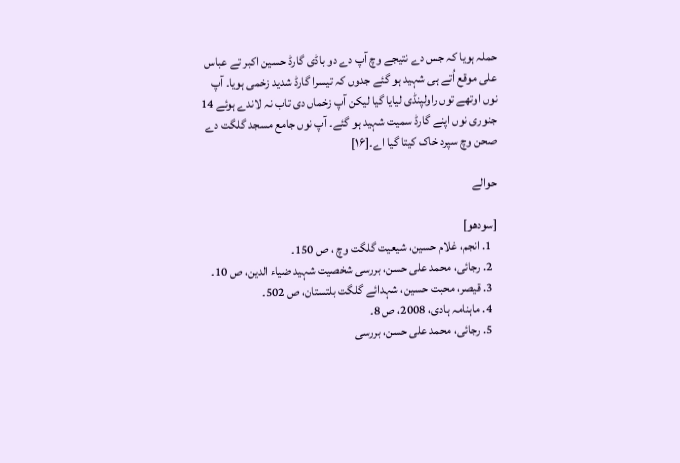حملہ ہويا کہ جس دے نتیجے وچ آپ دے دو باڈی گارڈ حسین اکبر تے عباس علی موقع اُتے ہی شہید ہو گئے جدوں کہ تیسرا گارڈ شدید زخمی ہويا۔ آپ نوں اوتھے توں راولپنڈی لیایا گیا لیکن آپ زخماں دی تاب نہ لاندے ہوئے 14 جنوری نوں اپنے گارڈ سمیت شہید ہو گئے۔ آپ نوں جامع مسجد گلگت دے صحن وچ سپرد خاک کیتا گیا اے۔[۱۶]

حوالے

[سودھو]
  1. انجم، غلام حسین، شیعیت گلگت وچ ، ص 150۔
  2. رجائی، محمد علی حسن، بررسی شخصیت شہید ضیاء الدین، ص 10۔
  3. قیصر، محبت حسین، شہدائے گلگت بلتستان، ص 502۔
  4. ماہنامہ ہادی، 2008، ص 8۔
  5. رجائی، محمد علی حسن، بررسی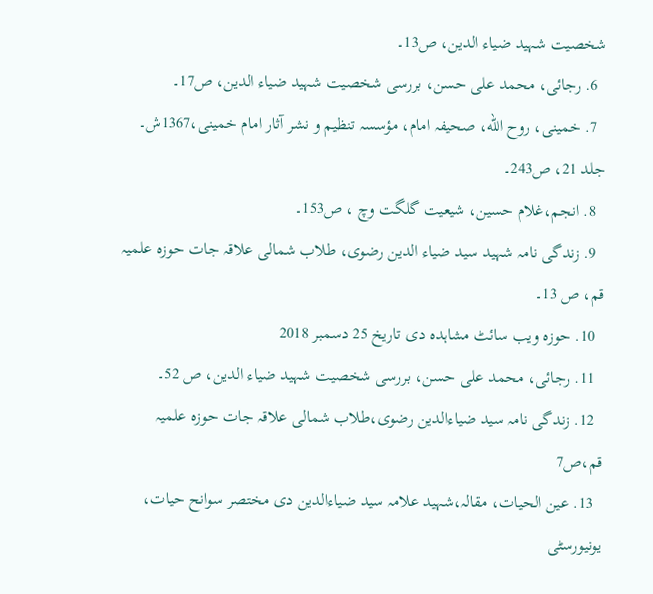شخصیت شہید ضیاء الدین، ص13۔
  6. رجائی، محمد علی حسن، بررسی شخصیت شہید ضیاء الدین، ص17۔
  7. خمینی، روح الله، صحیفہ امام، مؤسسہ تنظیم و نشر آثار امام خمینی،1367ش۔ جلد 21، ص243۔
  8. انجم،غلام حسین، شیعیت گلگت وچ ، ص153۔
  9. زندگی نامہ شہید سید ضیاء الدین رضوی، طلاب شمالی علاقہ جات حوزہ علمیہ قم، ص 13۔
  10. حوزہ ویب سائٹ مشاہدہ دی تاریخ 25 دسمبر 2018
  11. رجائی، محمد علی حسن، بررسی شخصیت شہید ضیاء الدین، ص 52۔
  12. زندگی نامہ سید ضیاءالدین رضوی،طلاب شمالی علاقہ جات حوزہ علمیہ قم،ص7
  13. عین الحیات، مقالہ،شہید علامہ سید ضیاءالدین دی مختصر سوانح حیات، یونیورسٹی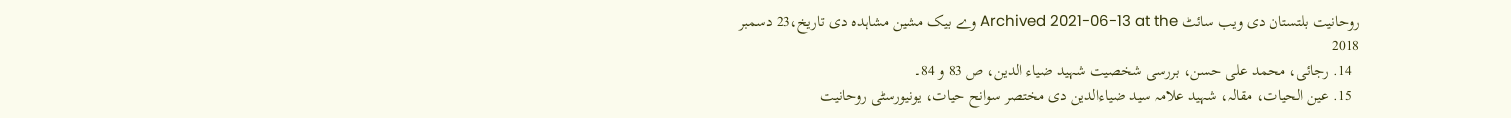روحانیت بلتستان دی ویب سائٹ Archived 2021-06-13 at the وے بیک مشین مشاہدہ دی تاریخ،23 دسمبر 2018
  14. رجائی، محمد علی حسن، بررسی شخصیت شہید ضیاء الدین، ص 83 و 84۔
  15. عین الحیات، مقالہ، شہید علامہ سید ضیاءالدین دی مختصر سوانح حیات، یونیورسٹی روحانیت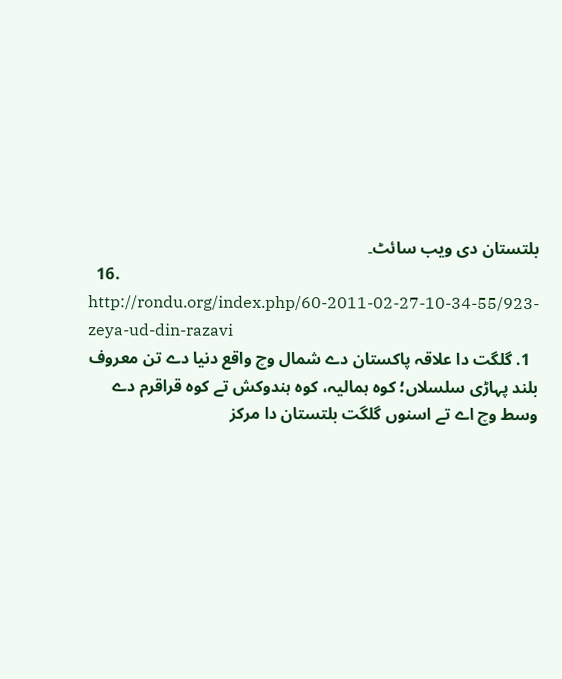بلتستان دی ویب سائٹ۔
  16. http://rondu.org/index.php/60-2011-02-27-10-34-55/923-zeya-ud-din-razavi
  1. گلگت دا علاقہ پاکستان دے شمال وچ واقع دنیا دے تن معروف بلند پہاڑی سلسلاں؛ کوہ ہمالیہ، کوہ ہندوکش تے کوہ قراقرم دے وسط وچ اے تے اسنوں گلگت بلتستان دا مرکز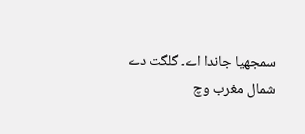سمجھیا جاندا اے۔ گلگت دے شمال مغرب وچ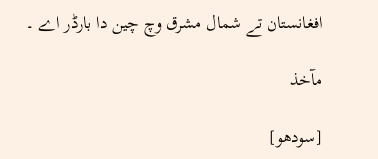افغانستان تے شمال مشرق وچ چین دا بارڈر اے ۔

مآخذ

[سودھو]